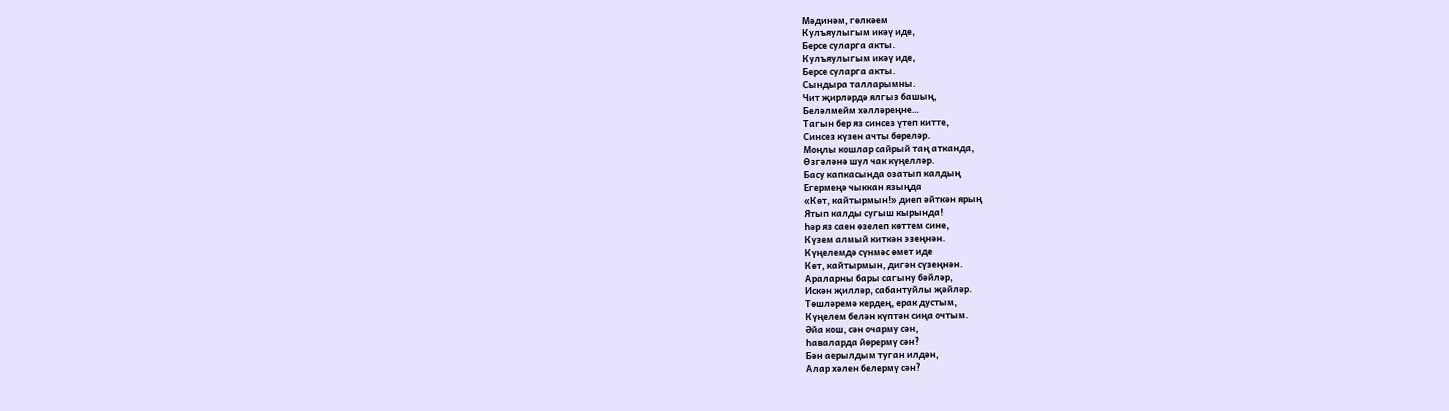Мәдинәм, гөлкәем
Кулъяулыгым икәү иде,
Берсе суларга акты.
Кулъяулыгым икәү иде,
Берсе суларга акты.
Сындыра талларымны.
Чит җирләрдә ялгыз башың,
Беләлмейм хәлләреңне…
Тагын бер яз синсез үтеп китте,
Синсез күзен ачты бөреләр.
Моңлы кошлар сайрый таң атканда,
Өзгәләнә шул чак күңелләр.
Басу капкасында озатып калдың
Егермеңә чыккан языңда
«Көт, кайтырмын!» диеп әйткән ярың
Ятып калды сугыш кырында!
Һәр яз саен өзелеп көттем сине,
Күзем алмый киткән эзеңнән.
Күңелемдә сүнмәс өмет иде
Көт, кайтырмын, дигән сүзеңнән.
Араларны бары сагыну бәйләр,
Искән җилләр, сабантуйлы җәйләр.
Төшләремә кердең, ерак дустым,
Күңелем белән күптән сиңа очтым.
Әйа кош, сән очарму сән,
Һаваларда йөрермү сән?
Бән аерылдым туган илдән,
Алар хәлен белермү сән?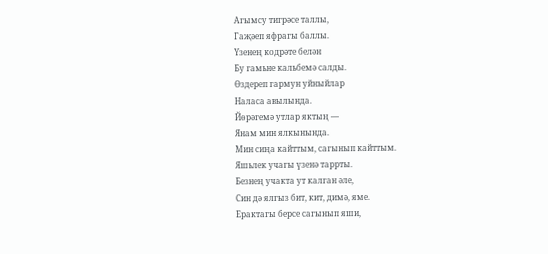Агымсу тигрәсе таллы,
Гаҗәеп яфрагы баллы.
Үзенең кодрәте белән
Бу гамьне кальбемә салды.
Өздереп гармун уйныйлар
Наласа авылында.
Йөрәгемә утлар яктың —
Янам мин ялкынында.
Мин сиңа кайттым, сагынып кайттым.
Яшьлек учагы үзенә таррты.
Безнең учакта ут калган әле,
Син дә ялгыз бит, кит, димә, яме.
Ерактагы берсе сагынып яши,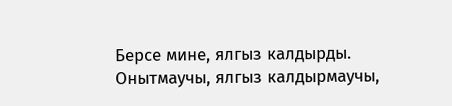Берсе мине, ялгыз калдырды.
Онытмаучы, ялгыз калдырмаучы,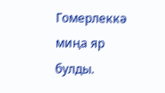Гомерлеккә миңа яр булды.